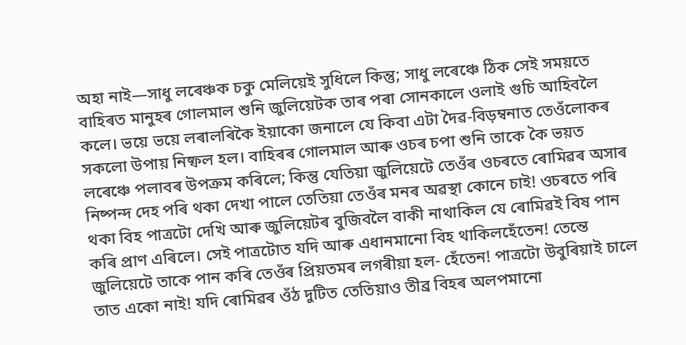অহা নাই—সাধু লৰেঞ্চক চকু মেলিয়েই সুধিলে কিন্তু; সাধু লৰেঞ্চে ঠিক সেই সময়তে বাহিৰত মানুহৰ গোলমাল শুনি জুলিয়েটক তাৰ পৰা সোনকালে ওলাই গুচি আহিবলৈ কলে। ভয়ে ভয়ে লৰালৰিকৈ ইয়াকো জনালে যে কিবা এটা দৈৱ-বিড়ম্বনাত তেওঁলোকৰ সকলো উপায় নিষ্ফল হল। বাহিৰৰ গোলমাল আৰু ওচৰ চপা শুনি তাকে কৈ ভয়ত লৰেঞ্চে পলাবৰ উপক্ৰম কৰিলে; কিন্তু যেতিয়া জুলিয়েটে তেওঁৰ ওচৰতে ৰোমিৱৰ অসাৰ নিষ্পন্দ দেহ পৰি থকা দেখা পালে তেতিয়া তেওঁৰ মনৰ অৱস্থা কোনে চাই! ওচৰতে পৰি থকা বিহ পাত্ৰটো দেখি আৰু জুলিয়েটৰ বুজিবলৈ বাকী নাথাকিল যে ৰোমিৱই বিষ পান কৰি প্ৰাণ এৰিলে। সেই পাত্ৰটোত যদি আৰু এধানমানো বিহ থাকিলহেঁতেন! তেন্তে জুলিয়েটে তাকে পান কৰি তেওঁৰ প্ৰিয়তমৰ লগৰীয়া হল- হেঁতেন! পাত্ৰটো উবুৰিয়াই চালে তাত একো নাই! যদি ৰোমিৱৰ ওঁঠ দুটিত তেতিয়াও তীব্ৰ বিহৰ অলপমানো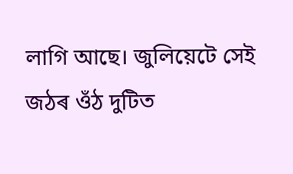লাগি আছে। জুলিয়েটে সেই জঠৰ ওঁঠ দুটিত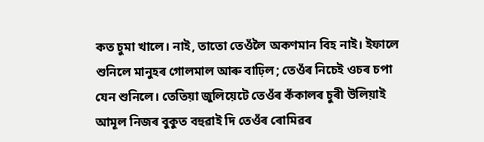কত চুমা খালে। নাই, তাতো তেওঁলৈ অকণমান বিহ নাই। ইফালে শুনিলে মানুহৰ গোলমাল আৰু বাঢ়িল; তেওঁৰ নিচেই ওচৰ চপা যেন শুনিলে। তেতিয়া জুলিয়েটে তেওঁৰ কঁকালৰ চুৰী উলিয়াই আমূল নিজৰ বুকুত বহুৱাই দি তেওঁৰ ৰোমিৱৰ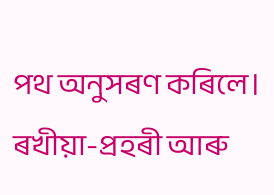পথ অনুসৰণ কৰিলে।
ৰখীয়া-প্ৰহৰী আৰু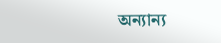অন্যান্য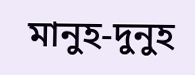মানুহ-দুনুহ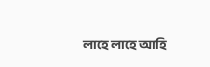লাহে লাহে আহি